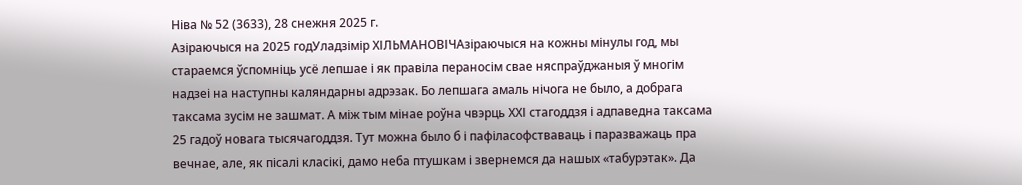Ніва № 52 (3633), 28 cнежня 2025 г.
Азіраючыся на 2025 годУладзімір ХІЛЬМАНОВІЧАзіраючыся на кожны мінулы год, мы стараемся ўспомніць усё лепшае і як правіла пераносім свае няспраўджаныя ў многім надзеі на наступны каляндарны адрэзак. Бо лепшага амаль нічога не было, а добрага таксама зусім не зашмат. А між тым мінае роўна чвэрць ХХІ стагоддзя і адпаведна таксама 25 гадоў новага тысячагоддзя. Тут можна было б і пафіласофстваваць і паразважаць пра вечнае, але, як пісалі класікі, дамо неба птушкам і звернемся да нашых «табурэтак». Да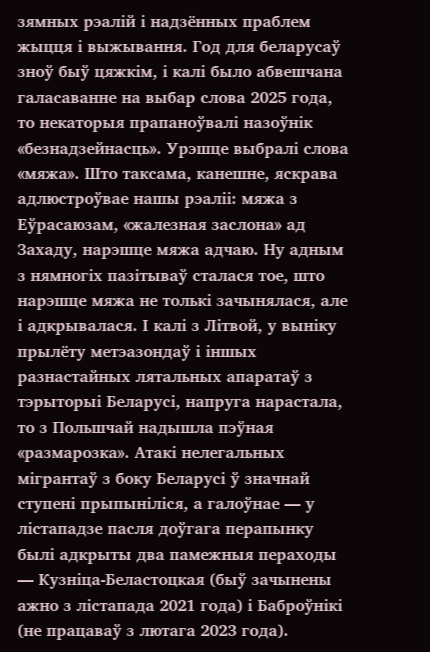зямных рэалій і надзённых праблем жыцця і выжывання. Год для беларусаў зноў быў цяжкім, і калі было абвешчана галасаванне на выбар слова 2025 года, то некаторыя прапаноўвалі назоўнік «безнадзейнасць». Урэшце выбралі слова «мяжа». Што таксама, канешне, яскрава адлюстроўвае нашы рэаліі: мяжа з Еўрасаюзам, «жалезная заслона» ад Захаду, нарэшце мяжа адчаю. Ну адным з нямногіх пазітываў сталася тое, што нарэшце мяжа не толькі зачынялася, але і адкрывалася. І калі з Літвой, у выніку прылёту метэазондаў і іншых разнастайных лятальных апаратаў з тэрыторыі Беларусі, напруга нарастала, то з Польшчай надышла пэўная «размарозка». Атакі нелегальных мігрантаў з боку Беларусі ў значнай ступені прыпыніліся, а галоўнае — у лістападзе пасля доўгага перапынку былі адкрыты два памежныя пераходы — Кузніца-Беластоцкая (быў зачынены ажно з лістапада 2021 года) і Баброўнікі (не працаваў з лютага 2023 года).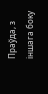Праўда, з іншага боку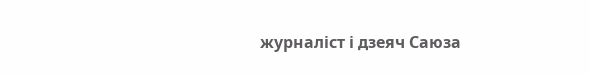журналіст і дзеяч Саюза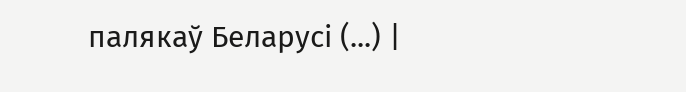палякаў Беларусі (...) |